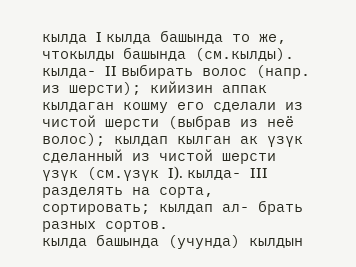кылда I кылда башында то же, чтокылды башында (см.кылды). кылда- II выбирать волос (напр. из шерсти); кийизин аппак кылдаган кошму его сделали из чистой шерсти (выбрав из неё волос); кылдап кылган ак үзүк сделанный из чистой шерсти үзүк (см.үзүк I). кылда- III разделять на сорта, сортировать; кылдап ал- брать разных сортов.
кылда башында (учунда) кылдын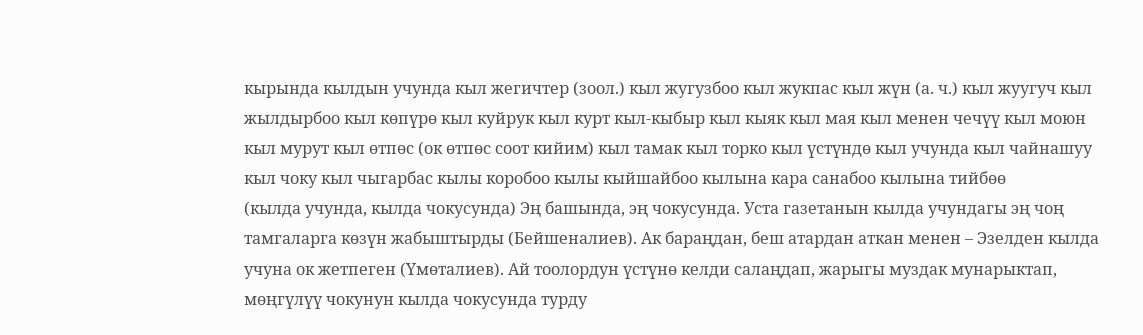кырында кылдын учунда кыл жегичтер (зоол.) кыл жугузбоо кыл жукпас кыл жүн (а. ч.) кыл жуугуч кыл жылдырбоо кыл көпүрө кыл куйрук кыл курт кыл-кыбыр кыл кыяк кыл мая кыл менен чечүү кыл моюн кыл мурут кыл өтпөс (ок өтпөс соот кийим) кыл тамак кыл торко кыл үстүндө кыл учунда кыл чайнашуу кыл чоку кыл чыгарбас кылы коробоо кылы кыйшайбоо кылына кара санабоо кылына тийбөө
(кылда учунда, кылда чокусунда) Эң башында, эң чокусунда. Уста газетанын кылда учундагы эң чоң тамгаларга көзүн жабыштырды (Бейшеналиев). Ак бараңдан, беш атардан аткан менен – Эзелден кылда учуна ок жетпеген (Үмөталиев). Ай тоолордун үстүнө келди салаңдап, жарыгы муздак мунарыктап, мөңгүлүү чокунун кылда чокусунда турду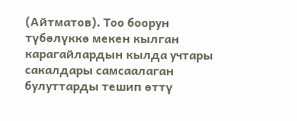(Айтматов). Тоо боорун түбөлүккө мекен кылган карагайлардын кылда учтары сакалдары самсаалаган булуттарды тешип өттү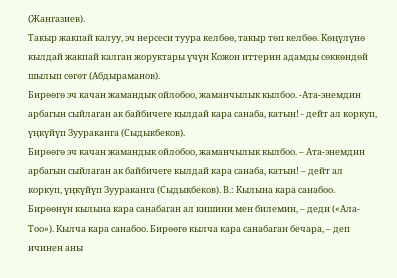(Жангазиев).
Такыр жакпай калуу, эч нерсеси туура келбөө, такыр төп келбөө. Көңүлүнө кылдай жакпай калган жоруктары үчүн Кожон иттерин адамды сөккөндөй шылып сөгөт (Абдыраманов).
Бирөөгө эч качан жамандык ойлобоо, жаманчылык кылбоо. -Ата-энемдин арбагын сыйлаган ак байбичеге кылдай кара санаба, катын! - дейт ал коркуп, үңкүйүп Зуураканга (Сыдыкбеков).
Бирөөгө эч качан жамандык ойлобоо, жаманчылык кылбоо. – Ата-энемдин арбагын сыйлаган ак байбичеге кылдай кара санаба, катын! – дейт ал коркуп, үңкүйүп Зуураканга (Сыдыкбеков). В.: Кылына кара санабоо. Бирөөнүн кылына кара санабаган ал кишини мен билемин, – деди («Ала-Тоо»). Кылча кара санабоо. Бирөөгө кылча кара санабаган бечара, – деп ичинен аны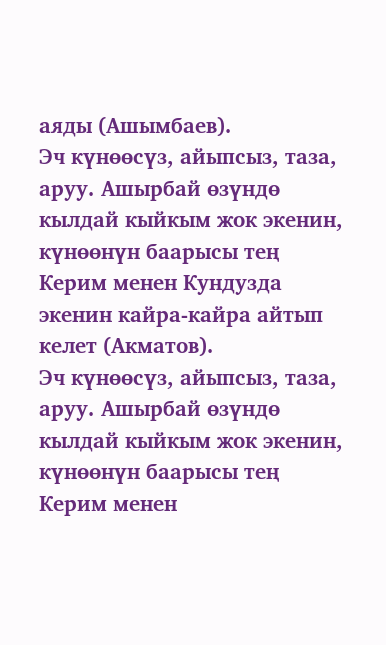аяды (Ашымбаев).
Эч күнөөсүз, айыпсыз, таза, аруу. Ашырбай өзүндө кылдай кыйкым жок экенин, күнөөнүн баарысы тең Керим менен Кундузда экенин кайра-кайра айтып келет (Акматов).
Эч күнөөсүз, айыпсыз, таза, аруу. Ашырбай өзүндө кылдай кыйкым жок экенин, күнөөнүн баарысы тең Керим менен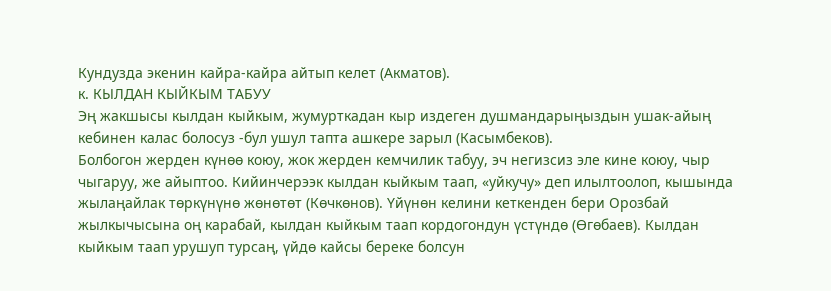Кундузда экенин кайра-кайра айтып келет (Акматов).
к. КЫЛДАН КЫЙКЫМ ТАБУУ
Эң жакшысы кылдан кыйкым, жумурткадан кыр издеген душмандарыңыздын ушак-айың кебинен калас болосуз -бул ушул тапта ашкере зарыл (Касымбеков).
Болбогон жерден күнөө коюу, жок жерден кемчилик табуу, эч негизсиз эле кине коюу, чыр чыгаруу, же айыптоо. Кийинчерээк кылдан кыйкым таап, «уйкучу» деп илылтоолоп, кышында жылаңайлак төркүнүнө жөнөтөт (Көчкөнов). Үйүнөн келини кеткенден бери Орозбай жылкычысына оң карабай, кылдан кыйкым таап кордогондун үстүндө (Өгөбаев). Кылдан кыйкым таап урушуп турсаң, үйдө кайсы береке болсун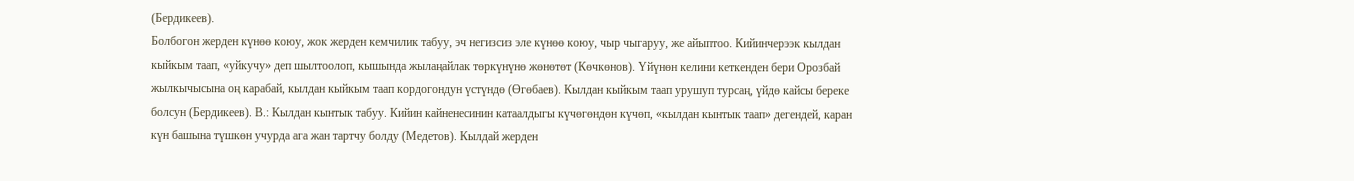(Бердикеев).
Болбогон жерден күнөө коюу, жок жерден кемчилик табуу, эч негизсиз эле күнөө коюу, чыр чыгаруу, же айыптоо. Кийинчерээк кылдан кыйкым таап, «уйкучу» деп шылтоолоп, кышында жылаңайлак төркүнүнө жөнөтөт (Көчкөнов). Үйүнөн келини кеткенден бери Орозбай жылкычысына оң карабай, кылдан кыйкым таап кордогондун үстүндө (Өгөбаев). Кылдан кыйкым таап урушуп турсаң, үйдө кайсы береке болсун (Бердикеев). В.: Кылдан кынтык табуу. Кийин кайненесинин катаалдыгы күчөгөндөн күчөп, «кылдан кынтык таап» дегендей, каран күн башына түшкөн учурда ага жан тартчу болду (Медетов). Кылдай жерден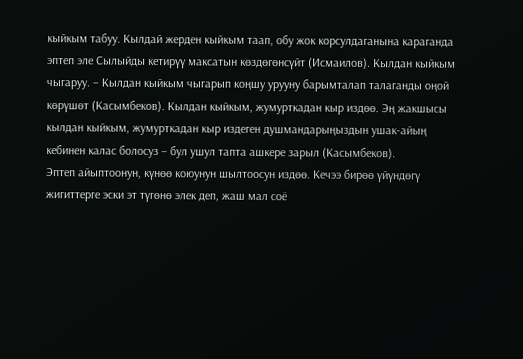кыйкым табуу. Кылдай жерден кыйкым таап, обу жок корсулдаганына караганда эптеп эле Сылыйды кетирүү максатын көздөгөнсүйт (Исмаилов). Кылдан кыйкым чыгаруу. – Кылдан кыйкым чыгарып коңшу урууну барымталап талаганды оңой көрүшөт (Касымбеков). Кылдан кыйкым, жумурткадан кыр издөө. Эң жакшысы кылдан кыйкым, жумурткадан кыр издеген душмандарыңыздын ушак-айың кебинен калас болосуз – бул ушул тапта ашкере зарыл (Касымбеков).
Эптеп айыптоонун, күнөө коюунун шылтоосун издөө. Кечээ бирөө үйүндөгү жигиттерге эски эт түгөнө элек деп, жаш мал соё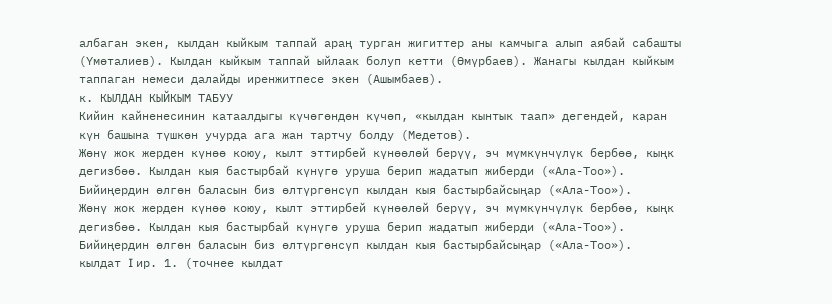албаган экен, кылдан кыйкым таппай араң турган жигиттер аны камчыга алып аябай сабашты (Үмөталиев). Кылдан кыйкым таппай ыйлаак болуп кетти (Өмүрбаев). Жанагы кылдан кыйкым таппаган немеси далайды иренжитпесе экен (Ашымбаев).
к. КЫЛДАН КЫЙКЫМ ТАБУУ
Кийин кайненесинин катаалдыгы күчөгөндөн күчөп, «кылдан кынтык таап» дегендей, каран күн башына түшкөн учурда ага жан тартчу болду (Медетов).
Жөнү жок жерден күнөө коюу, кылт эттирбей күнөөлөй берүү, эч мүмкүнчүлүк бербөө, кыңк дегизбөө. Кылдан кыя бастырбай күнүгө уруша берип жадатып жиберди («Ала-Тоо»). Бийиңердин өлгөн баласын биз өлтүргөнсүп кылдан кыя бастырбайсыңар («Ала-Тоо»).
Жөнү жок жерден күнөө коюу, кылт эттирбей күнөөлөй берүү, эч мүмкүнчүлүк бербөө, кыңк дегизбөө. Кылдан кыя бастырбай күнүгө уруша берип жадатып жиберди («Ала-Тоо»). Бийиңердин өлгөн баласын биз өлтүргөнсүп кылдан кыя бастырбайсыңар («Ала-Тоо»).
кылдат I ир. 1. (точнее кылдат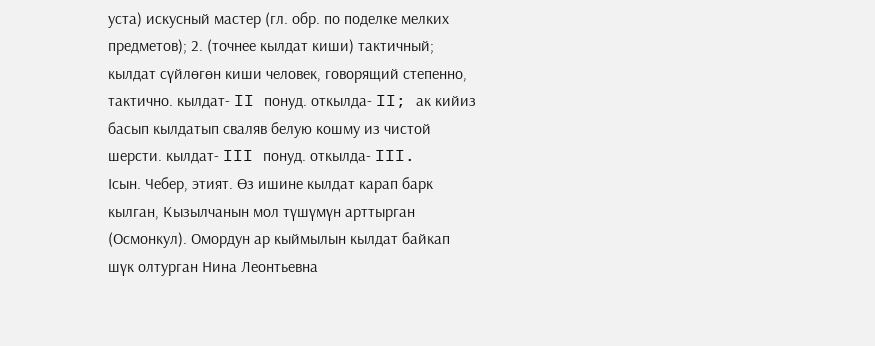уста) искусный мастер (гл. обр. по поделке мелких предметов); 2. (точнее кылдат киши) тактичный; кылдат сүйлөгөн киши человек, говорящий степенно, тактично. кылдат- II понуд. откылда- II; ак кийиз басып кылдатып сваляв белую кошму из чистой шерсти. кылдат- III понуд. откылда- III.
Iсын. Чебер, этият. Өз ишине кылдат карап барк кылган, Кызылчанын мол түшүмүн арттырган (Осмонкул). Омордун ар кыймылын кылдат байкап шүк олтурган Нина Леонтьевна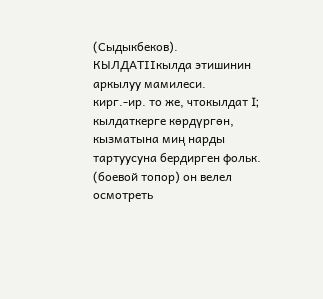(Сыдыкбеков).
КЫЛДАТIIкылда этишинин аркылуу мамилеси.
кирг.-ир. то же, чтокылдат I; кылдаткерге көрдүргөн, кызматына миң нарды тартуусуна бердирген фольк. (боевой топор) он велел осмотреть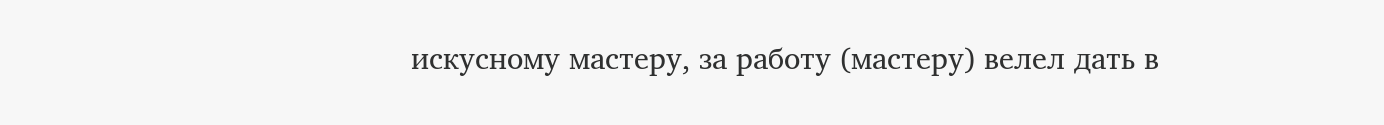искусному мастеру, за работу (мастеру) велел дать в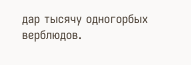дар тысячу одногорбых верблюдов.